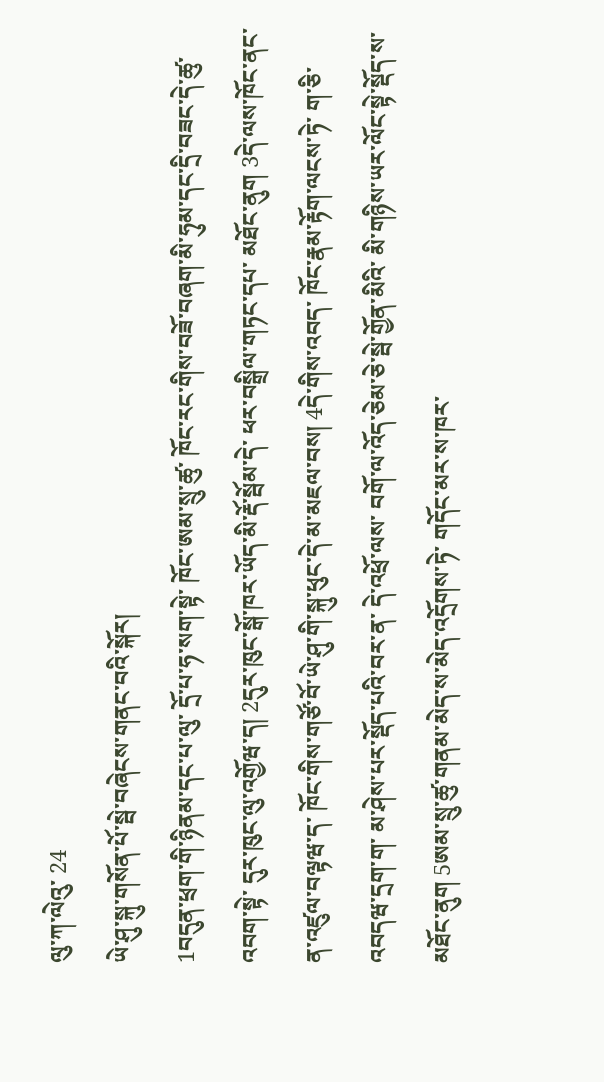ལུ་ཀ་ལེའུ་ 24
ཡེ་ཤུ་སྐུ་གསོན་པོ་སྦེ་བཞེངས་གནང་བའི་སྐོར།
1བདུན་ཕྲག་གི་ཉིནམ་དང་པ་ལུ་ དྲོ་པ་ཧ་སག་སྟེ་ ཁོང་ཨམ་སྲུ་ཚུ་ ཁོང་རང་གིས་བཟོ་བཞག་མི་ཧུམ་དང་དྲི་བཟང་དེ་ཚུ་འབག་སྟེ་ དུར་ཁུང་ལུ་འགྱོཝ་ད། 2དུར་ཁུང་སྒོ་ཁར་ཡོད་མི་རྡོ་སྦོམ་དེ་ ཕར་བསྒྲིལ་གཏང་དཔ་ མཐོང་ནུག 3དེ་ལས་ཁོང་ནང་ན་འཛུལ་བལྟཝ་ད་ ཁོང་གིས་གཙོ་བོ་ཡེ་ཤུ་གི་སྐུ་ཕུང་དེ་མ་མཇལ་བས། 4དེ་གིས་འབད་ ཁོང་རྣམ་རྟོག་ལངས་ཏེ་ ག་ཅི་འབདཝ་དྲག་ག་ མ་ཤེས་པར་སྡོད་པའི་བར་ན་ དེ་འཕྲོ་ལས་ བགོ་ལ་འོད་ཅེམ་ཅེ་སྦེ་གྱོན་མིའི་ མི་གཉིས་ཡར་ལོང་སྟེ་སྡོད་ས་མཐོང་ནུག 5ཨམ་སྲུ་ཚུ་གནམ་མེད་ས་མེད་འདྲོགས་ཏེ་ གདོང་མར་ས་ཁར་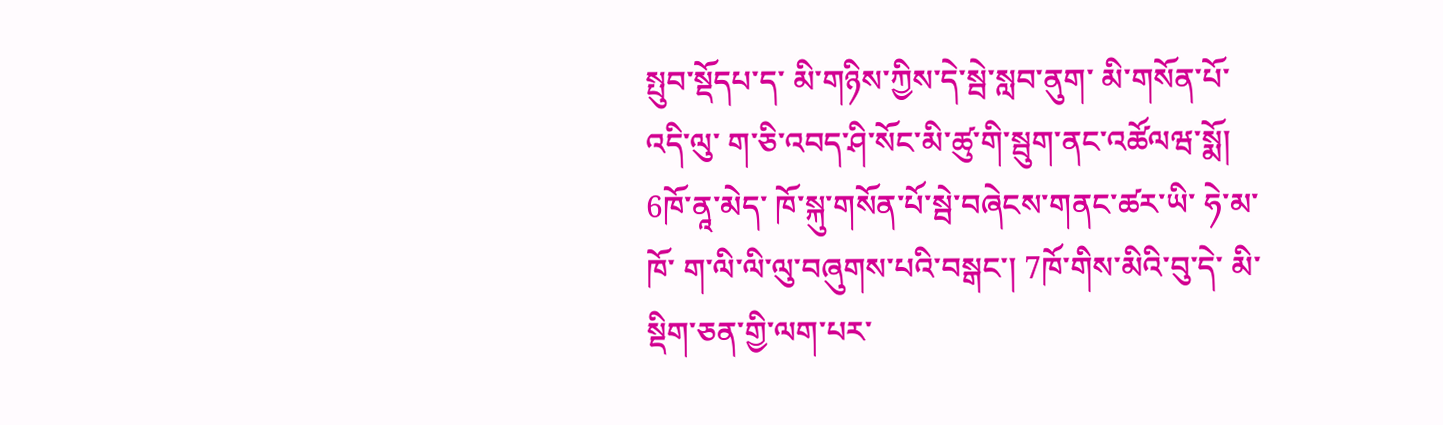སྤུབ་སྡོདཔ་ད་ མི་གཉིས་ཀྱིས་དེ་སྦེ་སླབ་ནུག་ མི་གསོན་པོ་འདི་ལུ་ ག་ཅི་འབད་ཤི་སོང་མི་ཚུ་གི་སྦུག་ནང་འཚོལཝ་སྨོ། 6ཁོ་ནཱ་མེད་ ཁོ་སྐུ་གསོན་པོ་སྦེ་བཞེངས་གནང་ཚར་ཡི་ ཧེ་མ་ཁོ་ ག་ལི་ལི་ལུ་བཞུགས་པའི་བསྒང་། 7ཁོ་གིས་མིའི་བུ་དེ་ མི་སྡིག་ཅན་གྱི་ལག་པར་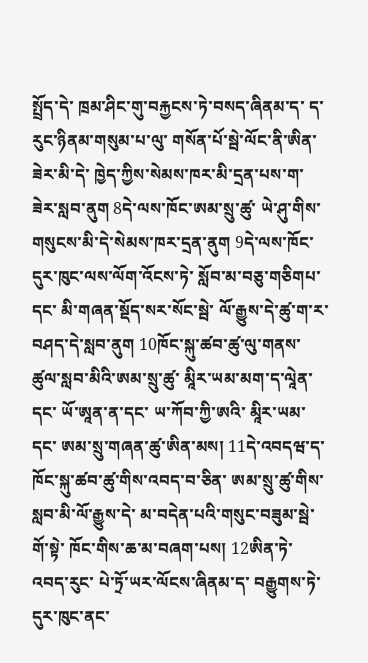སྤྲོད་དེ་ ཁྲམ་ཤིང་གུ་བརྐྱངས་ཏེ་བསད་ཞིནམ་ད་ ད་རུང་ཉིནམ་གསུམ་པ་ལུ་ གསོན་པོ་སྦེ་ལོང་ནི་ཨིན་ཟེར་མི་དེ་ ཁྱེད་ཀྱིས་སེམས་ཁར་མི་དྲན་པས་ག་ཟེར་སླབ་ནུག 8དེ་ལས་ཁོང་ཨམ་སྲུ་ཚུ་ ཡེ་ཤུ་གིས་གསུངས་མི་དེ་སེམས་ཁར་དྲན་ནུག 9དེ་ལས་ཁོང་ དུར་ཁུང་ལས་ལོག་འོངས་ཏེ་ སློབ་མ་བཅུ་གཅིགཔ་དང་ མི་གཞན་སྡོད་སར་སོང་སྦེ་ ལོ་རྒྱུས་དེ་ཚུ་ག་ར་བཤད་དེ་སླབ་ནུག 10ཁོང་སྐུ་ཚབ་ཚུ་ལུ་གནས་ཚུལ་སླབ་མིའི་ཨམ་སྲུ་ཚུ་ མཱིར་ཡམ་མག་ད་ལཱེན་དང་ ཡོ་ཨཱན་ན་དང་ ཡ་ཀོབ་ཀྱི་ཨའི་ མཱིར་ཡམ་དང་ ཨམ་སྲུ་གཞན་ཚུ་ཨིན་མས། 11དེ་འབདཝ་ད་ ཁོང་སྐུ་ཚབ་ཚུ་གིས་འབད་བ་ཅིན་ ཨམ་སྲུ་ཚུ་གིས་སླབ་མི་ལོ་རྒྱུས་དེ་ མ་བདེན་པའི་གསུང་བཟུམ་སྦེ་གོ་སྟེ་ ཁོང་གིས་ཆ་མ་བཞག་པས། 12ཨིན་ཏེ་འབད་རུང་ པེ་ཏྲོ་ཡར་ལོངས་ཞིནམ་ད་ བརྒྱུགས་ཏེ་ དུར་ཁུང་ནང་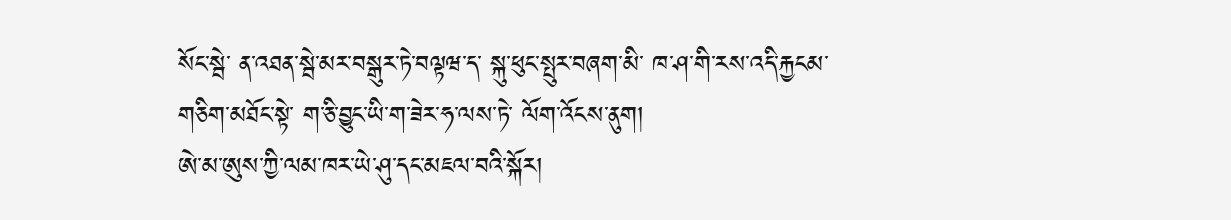སོང་སྦེ་ ན་འཐན་སྦེ་མར་བསྒུར་ཏེ་བལྟཝ་ད་ སྐུ་ཕུང་སྤུར་བཞག་མི་ ཁ་ཤ་གི་རས་འདི་རྐྱངམ་གཅིག་མཐོང་སྟེ་ ག་ཅི་བྱུང་ཡི་ག་ཟེར་ཧ་ལས་ཏེ་ ལོག་འོངས་ནུག།
ཨེ་མ་ཨུས་ཀྱི་ལམ་ཁར་ཡེ་ཤུ་དང་མཇལ་བའི་སྐོར།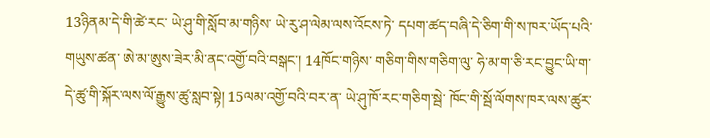13ཉིནམ་དེ་གི་ཚེ་རང་ ཡེ་ཤུ་གི་སློབ་མ་གཉིས་ ཡེ་རུ་ཤ་ལེམ་ལས་འོངས་ཏེ་ དཔག་ཚད་བཞི་དེ་ཅིག་གི་ས་ཁར་ཡོད་པའི་གཡུས་ཚན་ ཨེ་མ་ཨུས་ཟེར་མི་ནང་འགྱོ་བའི་བསྒང་། 14ཁོང་གཉིས་ གཅིག་གིས་གཅིག་ལུ་ ཧེ་མ་ག་ཅི་རང་བྱུང་ཡི་ག་ དེ་ཚུ་གི་སྐོར་ལས་ལོ་རྒྱུས་ཚུ་སླབ་སྟེ། 15ལམ་འགྱོ་བའི་བར་ན་ ཡེ་ཤུ་ཁོ་རང་གཅིག་སྦེ་ ཁོང་གི་སྦོ་ལོགས་ཁར་ལས་ཚུར་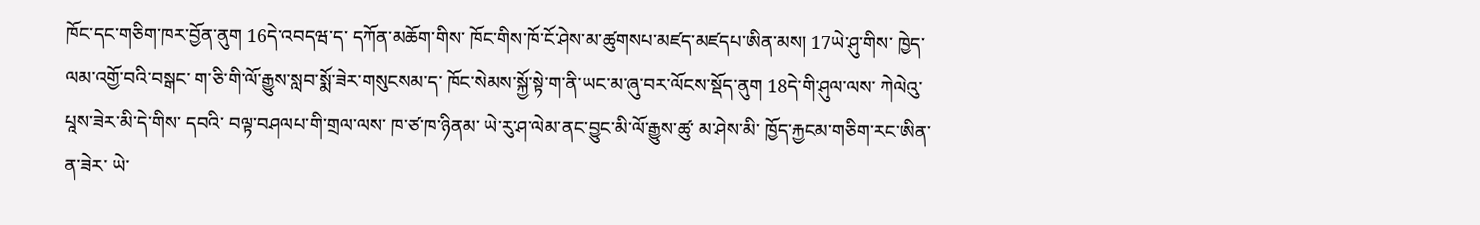ཁོང་དང་གཅིག་ཁར་བྱོན་ནུག 16དེ་འབདཝ་ད་ དཀོན་མཆོག་གིས་ ཁོང་གིས་ཁོ་ངོ་ཤེས་མ་ཚུགསཔ་མཛད་མཛདཔ་ཨིན་མས། 17ཡེ་ཤུ་གིས་ ཁྱེད་ལམ་འགྱོ་བའི་བསྒང་ ག་ཅི་གི་ལོ་རྒྱུས་སླབ་སྨོ་ཟེར་གསུངསམ་ད་ ཁོང་སེམས་སྐྱོ་སྟེ་ག་ནི་ཡང་མ་ཞུ་བར་ལོངས་སྡོད་ནུག 18དེ་གི་ཤུལ་ལས་ ཀེལེའུ་པཱས་ཟེར་མི་དེ་གིས་ དབའི་ བལྟ་བཤལཔ་གི་གྲལ་ལས་ ཁ་ཙ་ཁ་ཉིནམ་ ཡེ་རུ་ཤ་ལེམ་ནང་བྱུང་མི་ལོ་རྒྱུས་ཚུ་ མ་ཤེས་མི་ ཁྱོད་རྐྱངམ་གཅིག་རང་ཨིན་ན་ཟེར་ ཡེ་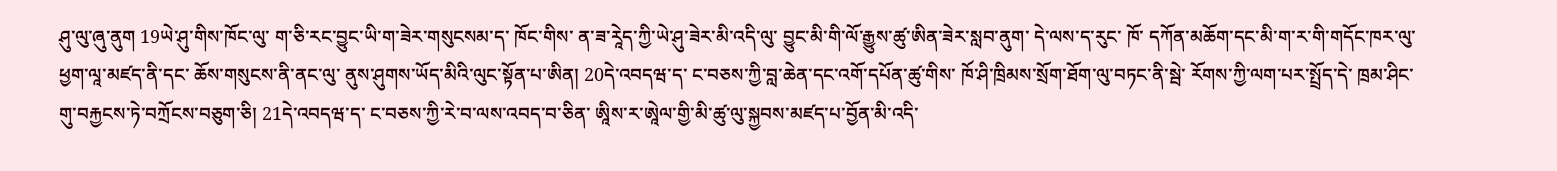ཤུ་ལུ་ཞུ་ནུག 19ཡེ་ཤུ་གིས་ཁོང་ལུ་ ག་ཅི་རང་བྱུང་ཡི་ག་ཟེར་གསུངསམ་ད་ ཁོང་གིས་ ན་ཟ་རཱེད་ཀྱི་ཡེ་ཤུ་ཟེར་མི་འདི་ལུ་ བྱུང་མི་གི་ལོ་རྒྱུས་ཚུ་ཨིན་ཟེར་སླབ་ནུག་ དེ་ལས་ད་རུང་ ཁོ་ དཀོན་མཆོག་དང་མི་ག་ར་གི་གདོང་ཁར་ལུ་ ཕྱག་ལཱ་མཛད་ནི་དང་ ཆོས་གསུངས་ནི་ནང་ལུ་ ནུས་ཤུགས་ཡོད་མིའི་ལུང་སྟོན་པ་ཨིན། 20དེ་འབདཝ་ད་ ང་བཅས་ཀྱི་བླ་ཆེན་དང་འགོ་དཔོན་ཚུ་གིས་ ཁོ་ཤི་ཁྲིམས་སྲོག་ཐོག་ལུ་བཏང་ནི་སྦེ་ རོགས་ཀྱི་ལག་པར་སྤྲོད་དེ་ ཁྲམ་ཤིང་གུ་བརྐྱངས་ཏེ་བཀྲོངས་བཅུག་ཅི། 21དེ་འབདཝ་ད་ ང་བཅས་ཀྱི་རེ་བ་ལས་འབད་བ་ཅིན་ ཨཱིས་ར་ཨཱེལ་གྱི་མི་ཚུ་ལུ་སྐྱབས་མཛད་པ་བྱོན་མི་འདི་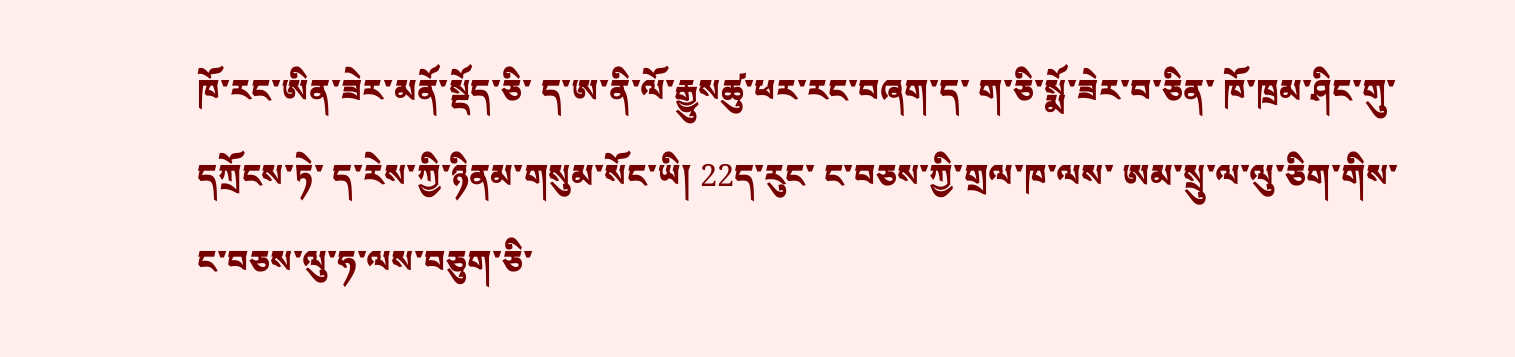ཁོ་རང་ཨིན་ཟེར་མནོ་སྡོད་ཅི་ ད་ཨ་ནི་ལོ་རྒྱུསཚུ་ཕར་རང་བཞག་ད་ ག་ཅི་སྨོ་ཟེར་བ་ཅིན་ ཁོ་ཁྲམ་ཤིང་གུ་དཀྲོངས་ཏེ་ ད་རེས་ཀྱི་ཉིནམ་གསུམ་སོང་ཡི། 22ད་རུང་ ང་བཅས་ཀྱི་གྲལ་ཁ་ལས་ ཨམ་སྲུ་ལ་ལུ་ཅིག་གིས་ ང་བཅས་ལུ་ཧ་ལས་བཅུག་ཅི་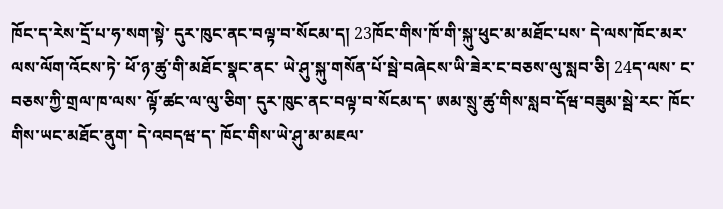ཁོང་ད་རེས་དྲོ་པ་ཧ་སག་སྟེ་ དུར་ཁུང་ནང་བལྟ་བ་སོངམ་ད། 23ཁོང་གིས་ཁོ་གི་སྐུ་ཕུང་མ་མཐོང་པས་ དེ་ལས་ཁོང་མར་ལས་ལོག་འོངས་ཏེ་ ཕོ་ཉ་ཚུ་གི་མཐོང་སྣང་ནང་ ཡེ་ཤུ་སྐུ་གསོན་པོ་སྦེ་བཞེངས་ཡི་ཟེར་ང་བཅས་ལུ་སླབ་ཅི། 24ད་ལས་ ང་བཅས་ཀྱི་གྲལ་ཁ་ལས་ ལྟོ་ཚང་ལ་ལུ་ཅིག་ དུར་ཁུང་ནང་བལྟ་བ་སོངམ་ད་ ཨམ་སྲུ་ཚུ་གིས་སླབ་དོཝ་བཟུམ་སྦེ་རང་ ཁོང་གིས་ཡང་མཐོང་ནུག་ དེ་འབདཝ་ད་ ཁོང་གིས་ཡེ་ཤུ་མ་མཇལ་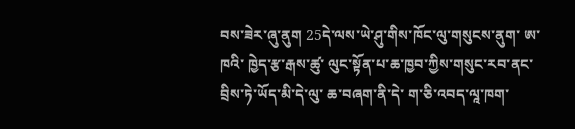བས་ཟེར་ཞུ་ནུག 25དེ་ལས་ཡེ་ཤུ་གིས་ཁོང་ལུ་གསུངས་ནུག་ ཨ་ཁའི་ ཁྱེད་རྩ་རྒས་ཚུ་ ལུང་སྟོན་པ་ཆ་ཁྱབ་ཀྱིས་གསུང་རབ་ནང་བྲིས་ཏེ་ཡོད་མི་དེ་ལུ་ ཆ་བཞག་ནི་དེ་ ག་ཅི་འབད་ལཱ་ཁག་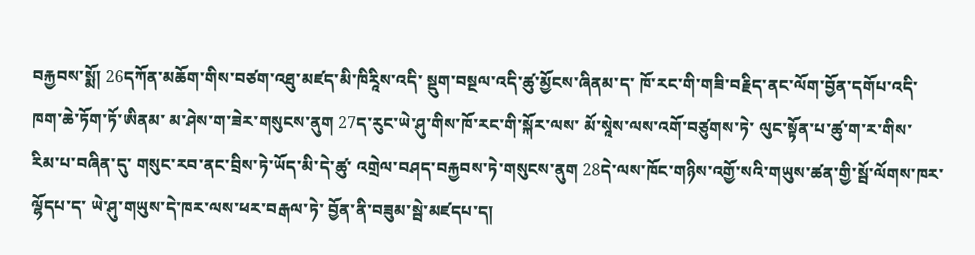བརྐྱབས་སྨོ། 26དཀོན་མཆོག་གིས་བཙག་འཐུ་མཛད་མི་ཁིརཱིས་འདི་ སྡུག་བསྔལ་འདི་ཚུ་མྱོངས་ཞིནམ་ད་ ཁོ་རང་གི་གཟི་བརྗིད་ནང་ལོག་བྱོན་དགོཔ་འདི་ ཁག་ཆེ་ཏོག་ཏོ་ཨིནམ་ མ་ཤེས་ག་ཟེར་གསུངས་ནུག 27ད་རུང་ཡེ་ཤུ་གིས་ཁོ་རང་གི་སྐོར་ལས་ མོ་སཱེས་ལས་འགོ་བཙུགས་ཏེ་ ལུང་སྟོན་པ་ཚུ་ག་ར་གིས་ རིམ་པ་བཞིན་དུ་ གསུང་རབ་ནང་བྲིས་ཏེ་ཡོད་མི་དེ་ཚུ་ འགྲེལ་བཤད་བརྐྱབས་ཏེ་གསུངས་ནུག 28དེ་ལས་ཁོང་གཉིས་འགྱོ་སའི་གཡུས་ཚན་གྱི་སྦོ་ལོགས་ཁར་ལྷོདཔ་ད་ ཡེ་ཤུ་གཡུས་དེ་ཁར་ལས་ཕར་བརྒལ་ཏེ་ བྱོན་ནི་བཟུམ་སྦེ་མཛདཔ་ད།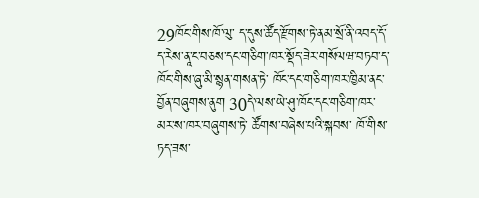29ཁོང་གིས་ཁོ་ལུ་ ད་དུས་ཚོད་རྫོགས་ཏེ་ནམ་སྲོ་ནི་འབད་དོ་ ད་རེས་ནཱ་ང་བཅས་དང་གཅིག་ཁར་སྡོད་ཟེར་གསོལཝ་བཏབ་ད་ ཁོང་གིས་ཞུ་མི་སྙན་གསན་ཏེ་ ཁོང་དང་གཅིག་ཁར་ཁྱིམ་ནང་བྱོན་བཞུགས་ནུག 30དེ་ལས་ཡེ་ཤུ་ཁོང་དང་གཅིག་ཁར་ མར་ས་ཁར་བཞུགས་ཏེ་ ཚོགས་བཞེས་པའི་སྐབས་ ཁོ་གིས་ཏད་ཟས་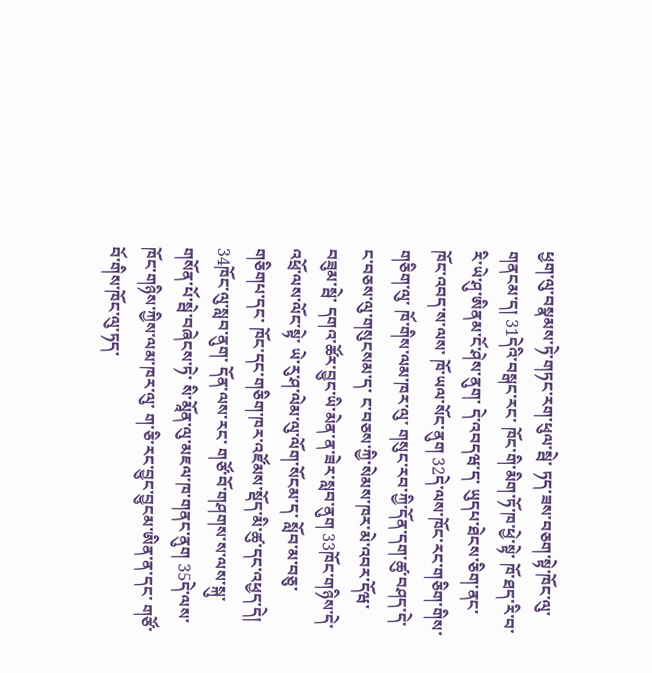ཕྱག་ལུ་བསྣམས་ཏེ་གཏང་རག་ཕུལ་སྦེ་ ཏད་ཟས་བཅག་སྟེ་ཁོང་ལུ་གནངམ་ད། 31དེའི་བསྒང་རང་ ཁོང་གི་མིག་ཏོ་ཁ་ཕྱེ་སྟེ་ ཁོ་ཐད་རི་བ་རི་ཡེ་ཤུ་ཨིནམ་ངོ་ཤེས་ནུག་ དེ་འབདཝ་ད་ ཡུདཔ་ཐེངས་ཅིག་ནང་ ཁོང་འབད་ས་ལས་ ཁོ་ཡལ་སོང་ནུག 32དེ་ལས་ཁོང་རང་གཅིག་གིས་གཅིག་ལུ་ ཁོ་གིས་ལམ་ཁར་ལུ་ གསུང་རབ་ཀྱི་དོན་དག་ཚུ་བཤད་དེ་ ང་བཅས་ལུ་གསུངསམ་ད་ ང་བཅས་ཀྱི་སེམས་ཁར་མེ་འབར་དོཝ་བཟུམ་སྦེ་ དགའ་ཚོར་བྱུང་ཡི་མེན་ན་ཟེར་སླབ་ནུག 33ཁོང་གཉིས་དེ་འཕྲོ་ལས་ལོང་སྟེ་ ཡེ་རུ་ཤ་ལེམ་ལུ་ལོག་སོངམ་ད་ སློབ་མ་བཅུ་གཅིགཔ་དང་ ཁོང་དང་གཅིག་ཁར་འཛོམས་སྡོད་མི་ཚུ་དང་འཕྱད་དེ། 34ཁོང་ལུ་སླབ་ནུག་ དོན་ལས་རང་ གཙོ་བོ་གཤགས་ས་ལས་སྐུ་གསོན་པོ་སྦེ་བཞེངས་ཏེ་ སི་མཱོན་ལུ་མཇལ་ཁ་གནང་ནུག 35དེ་ལས་ ཁོང་གཉིས་ཀྱིས་ལམ་ཁར་ལུ་ ག་ཅི་རང་བྱུང་བྱུངམ་ཨིན་ན་དང་ གཙོ་བོ་གིས་ཁོང་ལུ་ཏད་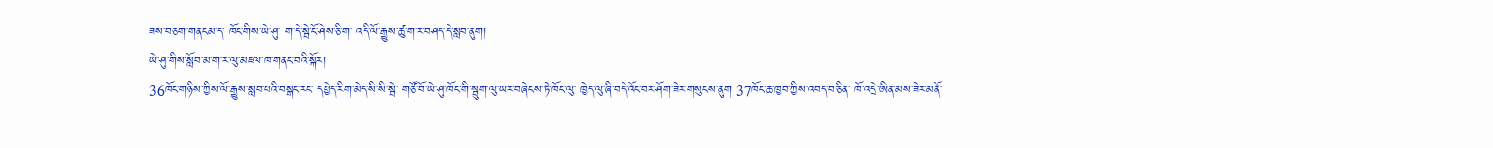ཟས་བཅག་གནངམ་ད་ ཁོང་གིས་ཡེ་ཤུ་ ག་དེ་སྦེ་ངོ་ཤེས་ཅི་ག་ འདི་ལོ་རྒྱུས་ཚུ་ག་ར་བཤད་དེ་སླབ་ནུག།
ཡེ་ཤུ་གིས་སློབ་མ་ག་ར་ལུ་མཇལ་ཁ་གནང་བའི་སྐོར།
36ཁོང་གཉིས་ཀྱིས་ལོ་རྒྱུས་སླབ་པའི་བསྒང་རང་ དཔྱེད་རིག་མེད་སི་སི་སྦེ་ གཙོ་བོ་ཡེ་ཤུ་ཁོང་གི་སྦུག་ལུ་ཡར་བཞེངས་ཏེ་ཁོང་ལུ་ ཁྱེད་ལུ་ཞི་བདེ་འོང་བར་ཤོག་ཟེར་གསུངས་ནུག 37ཁོང་ཆ་ཁྱབ་ཀྱིས་འབད་བ་ཅིན་ ཁོ་འདྲེ་ཨིན་མས་ཟེར་མནོ་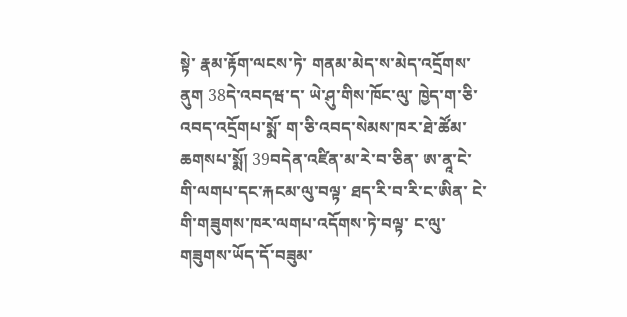སྟེ་ རྣམ་རྟོག་ལངས་ཏེ་ གནམ་མེད་ས་མེད་འདྲོགས་ནུག 38དེ་འབདཝ་ད་ ཡེ་ཤུ་གིས་ཁོང་ལུ་ ཁྱེད་ག་ཅི་འབད་འདྲོགཔ་སྨོ་ ག་ཅི་འབད་སེམས་ཁར་ཐེ་ཚོམ་ཆགསཔ་སྨོ། 39བདེན་འཛིན་མ་རེ་བ་ཅིན་ ཨ་ནཱ་ངེ་གི་ལགཔ་དང་རྐངམ་ལུ་བལྟ་ ཐད་རི་བ་རི་ང་ཨིན་ ངེ་གི་གཟུགས་ཁར་ལགཔ་འདོགས་ཏེ་བལྟ་ ང་ལུ་གཟུགས་ཡོད་དོ་བཟུམ་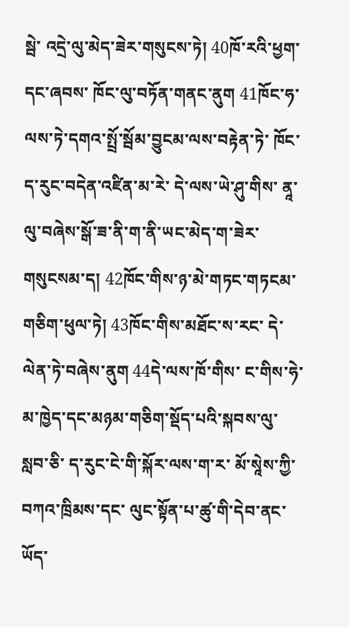སྦེ་ འདྲེ་ལུ་མེད་ཟེར་གསུངས་ཏེ། 40ཁོ་རའི་ཕྱག་དང་ཞབས་ ཁོང་ལུ་བཏོན་གནང་ནུག 41ཁོང་ཧ་ལས་ཏེ་དགའ་སྤྲོ་སྦོམ་བྱུངམ་ལས་བརྟེན་ཏེ་ ཁོང་ད་རུང་བདེན་འཛིན་མ་རེ་ དེ་ལས་ཡེ་ཤུ་གིས་ ནཱ་ལུ་བཞེས་སྒོ་ཟ་ནི་ག་ནི་ཡང་མེད་ག་ཟེར་གསུངསམ་ད། 42ཁོང་གིས་ཉ་མེ་གཏང་གཏངམ་གཅིག་ཕུལ་ཏེ། 43ཁོང་གིས་མཐོང་ས་རང་ དེ་ལེན་ཏེ་བཞེས་ནུག 44དེ་ལས་ཁོ་གིས་ ང་གིས་ཧེ་མ་ཁྱེད་དང་མཉམ་གཅིག་སྡོད་པའི་སྐབས་ལུ་སླབ་ཅི་ ད་རུང་ངེ་གི་སྐོར་ལས་ག་ར་ མོ་སཱེས་ཀྱི་བཀའ་ཁྲིམས་དང་ ལུང་སྟོན་པ་ཚུ་གི་དེབ་ནང་ཡོད་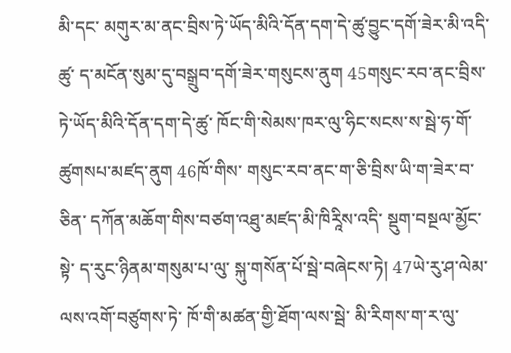མི་དང་ མགུར་མ་ནང་བྲིས་ཏེ་ཡོད་མིའི་དོན་དག་དེ་ཚུ་བྱུང་དགོ་ཟེར་མི་འདི་ཚུ་ ད་མངོན་སུམ་དུ་བསྒྲུབ་དགོ་ཟེར་གསུངས་ནུག 45གསུང་རབ་ནང་བྲིས་ཏེ་ཡོད་མིའི་དོན་དག་དེ་ཚུ་ ཁོང་གི་སེམས་ཁར་ལུ་ཧིང་སངས་ས་སྦེ་ཧ་གོ་ཚུགསཔ་མཛད་ནུག 46ཁོ་གིས་ གསུང་རབ་ནང་ག་ཅི་བྲིས་ཡི་ག་ཟེར་བ་ཅིན་ དཀོན་མཆོག་གིས་བཙག་འཐུ་མཛད་མི་ཁིརཱིས་འདི་ སྡུག་བསྔལ་མྱོང་སྟེ་ ད་རུང་ཉིནམ་གསུམ་པ་ལུ་ སྐུ་གསོན་པོ་སྦེ་བཞེངས་ཏེ། 47ཡེ་རུ་ཤ་ལེམ་ལས་འགོ་བཙུགས་ཏེ་ ཁོ་གི་མཚན་གྱི་ཐོག་ལས་སྦེ་ མི་རིགས་ག་ར་ལུ་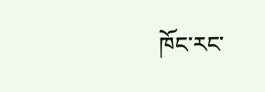ཁོང་རང་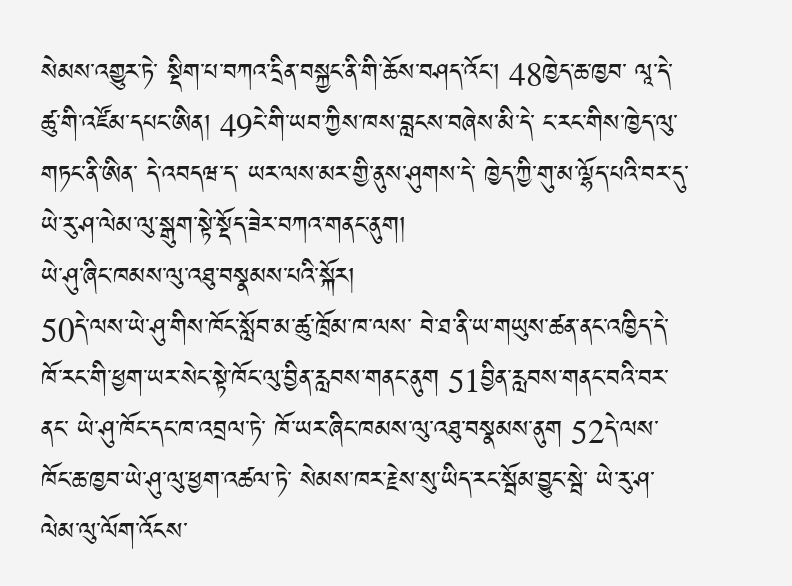སེམས་འགྱུར་ཏེ་ སྡིག་པ་བཀའ་དྲིན་བསྐྱང་ནི་གི་ཆོས་བཤད་འོང་། 48ཁྱེད་ཆ་ཁྱབ་ ལཱ་དེ་ཚུ་གི་འཛོམ་དཔང་ཨིན། 49ངེ་གི་ཡབ་ཀྱིས་ཁས་བླངས་བཞེས་མི་དེ་ ང་རང་གིས་ཁྱེད་ལུ་གཏང་ནི་ཨིན་ དེ་འབདཝ་ད་ ཡར་ལས་མར་གྱི་ནུས་ཤུགས་དེ་ ཁྱེད་ཀྱི་གུ་མ་ལྷོད་པའི་བར་དུ་ ཡེ་རུ་ཤ་ལེམ་ལུ་སྒུག་སྟེ་སྡོད་ཟེར་བཀའ་གནང་ནུག།
ཡེ་ཤུ་ཞིང་ཁམས་ལུ་འཐུ་བསྣམས་པའི་སྐོར།
50དེ་ལས་ཡེ་ཤུ་གིས་ཁོང་སློབ་མ་ཚུ་ཁྲོམ་ཁ་ལས་ བེ་ཐ་ནི་ཡ་གཡུས་ཚན་ནང་འཁྱིད་དེ་ ཁོ་རང་གི་ཕྱག་ཡར་སེང་སྟེ་ཁོང་ལུ་བྱིན་རླབས་གནང་ནུག 51བྱིན་རླབས་གནང་བའི་བར་ནང་ ཡེ་ཤུ་ཁོང་དང་ཁ་འབྲལ་ཏེ་ ཁོ་ཡར་ཞིང་ཁམས་ལུ་འཐུ་བསྣམས་ནུག 52དེ་ལས་ཁོང་ཆ་ཁྱབ་ཡེ་ཤུ་ལུ་ཕྱག་འཚལ་ཏེ་ སེམས་ཁར་རྗེས་སུ་ཡིད་རང་སྦོམ་བྱུང་སྦེ་ ཡེ་རུ་ཤ་ལེམ་ལུ་ལོག་འོངས་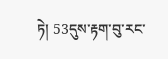ཏེ། 53དུས་རྟག་བུ་རང་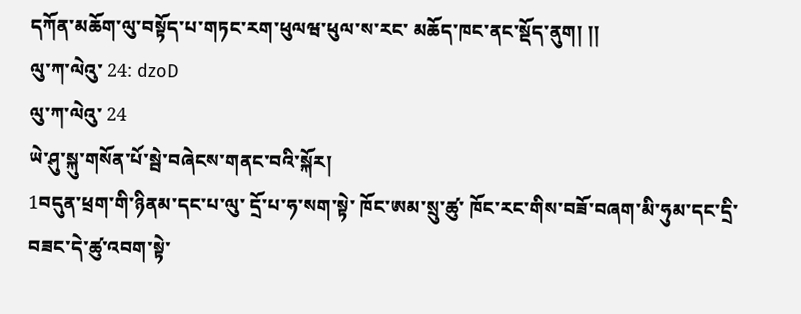དཀོན་མཆོག་ལུ་བསྟོད་པ་གཏང་རག་ཕུལཝ་ཕུལ་ས་རང་ མཆོད་ཁང་ནང་སྡོད་ནུག། །།
ལུ་ཀ་ལེའུ་ 24: dzoD
ལུ་ཀ་ལེའུ་ 24
ཡེ་ཤུ་སྐུ་གསོན་པོ་སྦེ་བཞེངས་གནང་བའི་སྐོར།
1བདུན་ཕྲག་གི་ཉིནམ་དང་པ་ལུ་ དྲོ་པ་ཧ་སག་སྟེ་ ཁོང་ཨམ་སྲུ་ཚུ་ ཁོང་རང་གིས་བཟོ་བཞག་མི་ཧུམ་དང་དྲི་བཟང་དེ་ཚུ་འབག་སྟེ་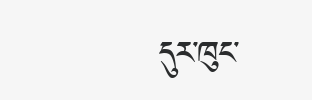དུར་ཁུང་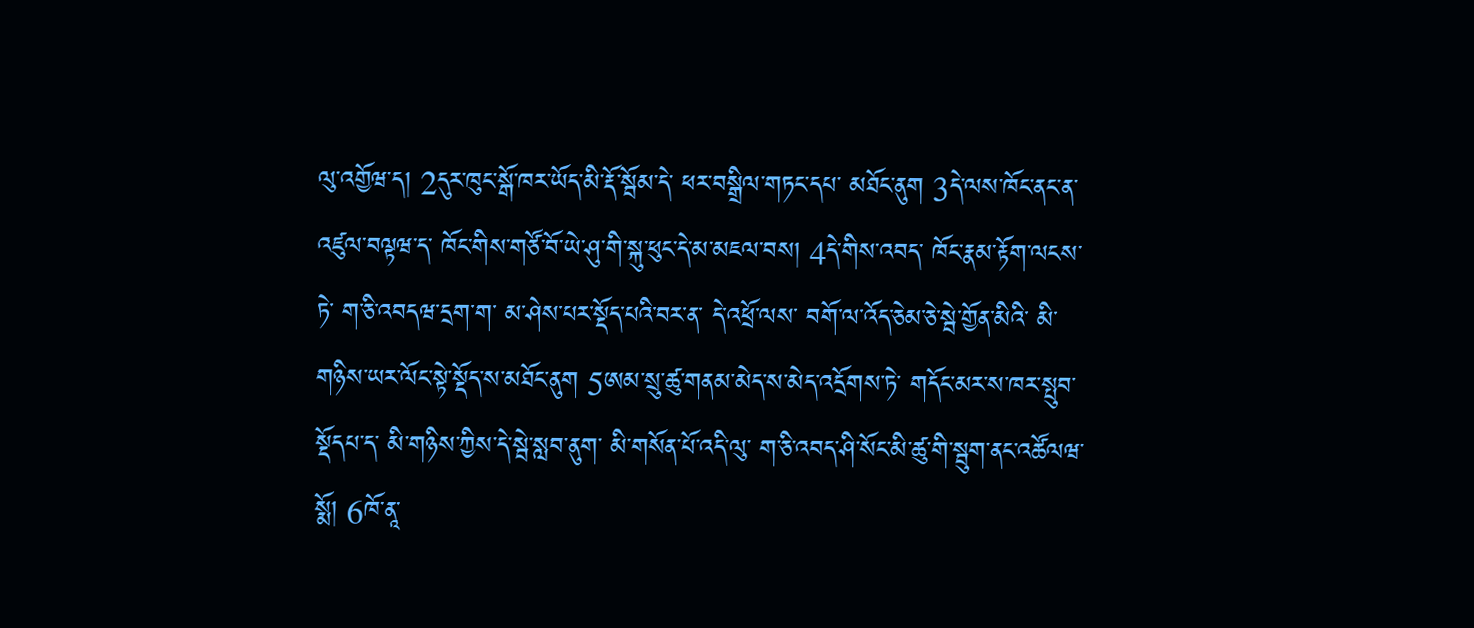ལུ་འགྱོཝ་ད། 2དུར་ཁུང་སྒོ་ཁར་ཡོད་མི་རྡོ་སྦོམ་དེ་ ཕར་བསྒྲིལ་གཏང་དཔ་ མཐོང་ནུག 3དེ་ལས་ཁོང་ནང་ན་འཛུལ་བལྟཝ་ད་ ཁོང་གིས་གཙོ་བོ་ཡེ་ཤུ་གི་སྐུ་ཕུང་དེ་མ་མཇལ་བས། 4དེ་གིས་འབད་ ཁོང་རྣམ་རྟོག་ལངས་ཏེ་ ག་ཅི་འབདཝ་དྲག་ག་ མ་ཤེས་པར་སྡོད་པའི་བར་ན་ དེ་འཕྲོ་ལས་ བགོ་ལ་འོད་ཅེམ་ཅེ་སྦེ་གྱོན་མིའི་ མི་གཉིས་ཡར་ལོང་སྟེ་སྡོད་ས་མཐོང་ནུག 5ཨམ་སྲུ་ཚུ་གནམ་མེད་ས་མེད་འདྲོགས་ཏེ་ གདོང་མར་ས་ཁར་སྤུབ་སྡོདཔ་ད་ མི་གཉིས་ཀྱིས་དེ་སྦེ་སླབ་ནུག་ མི་གསོན་པོ་འདི་ལུ་ ག་ཅི་འབད་ཤི་སོང་མི་ཚུ་གི་སྦུག་ནང་འཚོལཝ་སྨོ། 6ཁོ་ནཱ་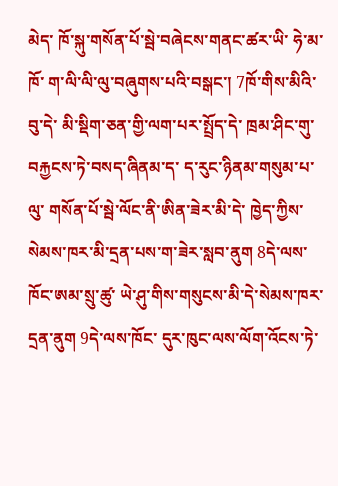མེད་ ཁོ་སྐུ་གསོན་པོ་སྦེ་བཞེངས་གནང་ཚར་ཡི་ ཧེ་མ་ཁོ་ ག་ལི་ལི་ལུ་བཞུགས་པའི་བསྒང་། 7ཁོ་གིས་མིའི་བུ་དེ་ མི་སྡིག་ཅན་གྱི་ལག་པར་སྤྲོད་དེ་ ཁྲམ་ཤིང་གུ་བརྐྱངས་ཏེ་བསད་ཞིནམ་ད་ ད་རུང་ཉིནམ་གསུམ་པ་ལུ་ གསོན་པོ་སྦེ་ལོང་ནི་ཨིན་ཟེར་མི་དེ་ ཁྱེད་ཀྱིས་སེམས་ཁར་མི་དྲན་པས་ག་ཟེར་སླབ་ནུག 8དེ་ལས་ཁོང་ཨམ་སྲུ་ཚུ་ ཡེ་ཤུ་གིས་གསུངས་མི་དེ་སེམས་ཁར་དྲན་ནུག 9དེ་ལས་ཁོང་ དུར་ཁུང་ལས་ལོག་འོངས་ཏེ་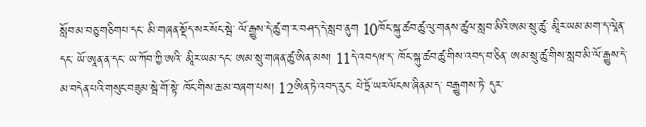སློབ་མ་བཅུ་གཅིགཔ་དང་ མི་གཞན་སྡོད་སར་སོང་སྦེ་ ལོ་རྒྱུས་དེ་ཚུ་ག་ར་བཤད་དེ་སླབ་ནུག 10ཁོང་སྐུ་ཚབ་ཚུ་ལུ་གནས་ཚུལ་སླབ་མིའི་ཨམ་སྲུ་ཚུ་ མཱིར་ཡམ་མག་ད་ལཱེན་དང་ ཡོ་ཨཱན་ན་དང་ ཡ་ཀོབ་ཀྱི་ཨའི་ མཱིར་ཡམ་དང་ ཨམ་སྲུ་གཞན་ཚུ་ཨིན་མས། 11དེ་འབདཝ་ད་ ཁོང་སྐུ་ཚབ་ཚུ་གིས་འབད་བ་ཅིན་ ཨམ་སྲུ་ཚུ་གིས་སླབ་མི་ལོ་རྒྱུས་དེ་ མ་བདེན་པའི་གསུང་བཟུམ་སྦེ་གོ་སྟེ་ ཁོང་གིས་ཆ་མ་བཞག་པས། 12ཨིན་ཏེ་འབད་རུང་ པེ་ཏྲོ་ཡར་ལོངས་ཞིནམ་ད་ བརྒྱུགས་ཏེ་ དུར་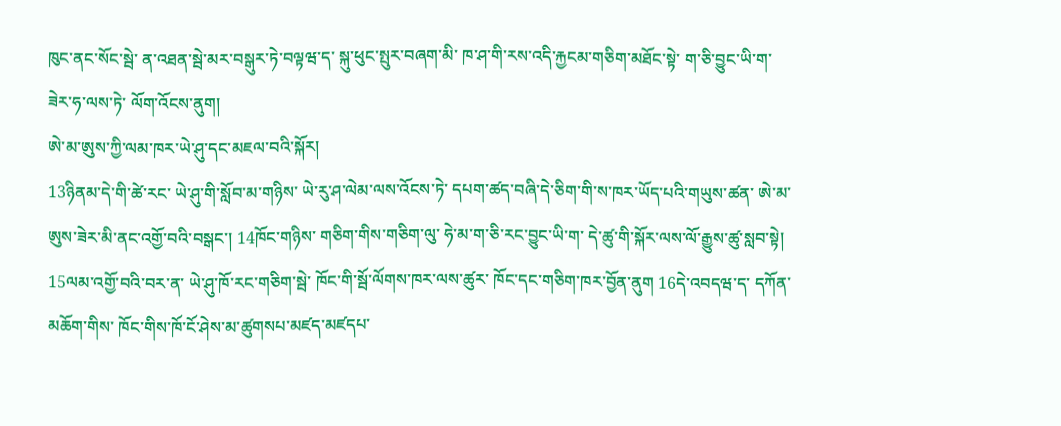ཁུང་ནང་སོང་སྦེ་ ན་འཐན་སྦེ་མར་བསྒུར་ཏེ་བལྟཝ་ད་ སྐུ་ཕུང་སྤུར་བཞག་མི་ ཁ་ཤ་གི་རས་འདི་རྐྱངམ་གཅིག་མཐོང་སྟེ་ ག་ཅི་བྱུང་ཡི་ག་ཟེར་ཧ་ལས་ཏེ་ ལོག་འོངས་ནུག།
ཨེ་མ་ཨུས་ཀྱི་ལམ་ཁར་ཡེ་ཤུ་དང་མཇལ་བའི་སྐོར།
13ཉིནམ་དེ་གི་ཚེ་རང་ ཡེ་ཤུ་གི་སློབ་མ་གཉིས་ ཡེ་རུ་ཤ་ལེམ་ལས་འོངས་ཏེ་ དཔག་ཚད་བཞི་དེ་ཅིག་གི་ས་ཁར་ཡོད་པའི་གཡུས་ཚན་ ཨེ་མ་ཨུས་ཟེར་མི་ནང་འགྱོ་བའི་བསྒང་། 14ཁོང་གཉིས་ གཅིག་གིས་གཅིག་ལུ་ ཧེ་མ་ག་ཅི་རང་བྱུང་ཡི་ག་ དེ་ཚུ་གི་སྐོར་ལས་ལོ་རྒྱུས་ཚུ་སླབ་སྟེ། 15ལམ་འགྱོ་བའི་བར་ན་ ཡེ་ཤུ་ཁོ་རང་གཅིག་སྦེ་ ཁོང་གི་སྦོ་ལོགས་ཁར་ལས་ཚུར་ ཁོང་དང་གཅིག་ཁར་བྱོན་ནུག 16དེ་འབདཝ་ད་ དཀོན་མཆོག་གིས་ ཁོང་གིས་ཁོ་ངོ་ཤེས་མ་ཚུགསཔ་མཛད་མཛདཔ་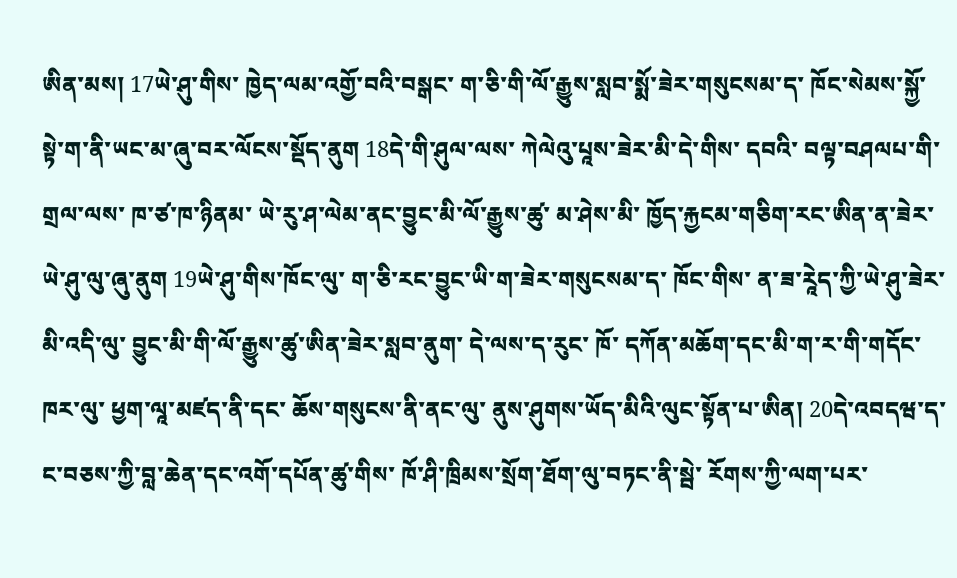ཨིན་མས། 17ཡེ་ཤུ་གིས་ ཁྱེད་ལམ་འགྱོ་བའི་བསྒང་ ག་ཅི་གི་ལོ་རྒྱུས་སླབ་སྨོ་ཟེར་གསུངསམ་ད་ ཁོང་སེམས་སྐྱོ་སྟེ་ག་ནི་ཡང་མ་ཞུ་བར་ལོངས་སྡོད་ནུག 18དེ་གི་ཤུལ་ལས་ ཀེལེའུ་པཱས་ཟེར་མི་དེ་གིས་ དབའི་ བལྟ་བཤལཔ་གི་གྲལ་ལས་ ཁ་ཙ་ཁ་ཉིནམ་ ཡེ་རུ་ཤ་ལེམ་ནང་བྱུང་མི་ལོ་རྒྱུས་ཚུ་ མ་ཤེས་མི་ ཁྱོད་རྐྱངམ་གཅིག་རང་ཨིན་ན་ཟེར་ ཡེ་ཤུ་ལུ་ཞུ་ནུག 19ཡེ་ཤུ་གིས་ཁོང་ལུ་ ག་ཅི་རང་བྱུང་ཡི་ག་ཟེར་གསུངསམ་ད་ ཁོང་གིས་ ན་ཟ་རཱེད་ཀྱི་ཡེ་ཤུ་ཟེར་མི་འདི་ལུ་ བྱུང་མི་གི་ལོ་རྒྱུས་ཚུ་ཨིན་ཟེར་སླབ་ནུག་ དེ་ལས་ད་རུང་ ཁོ་ དཀོན་མཆོག་དང་མི་ག་ར་གི་གདོང་ཁར་ལུ་ ཕྱག་ལཱ་མཛད་ནི་དང་ ཆོས་གསུངས་ནི་ནང་ལུ་ ནུས་ཤུགས་ཡོད་མིའི་ལུང་སྟོན་པ་ཨིན། 20དེ་འབདཝ་ད་ ང་བཅས་ཀྱི་བླ་ཆེན་དང་འགོ་དཔོན་ཚུ་གིས་ ཁོ་ཤི་ཁྲིམས་སྲོག་ཐོག་ལུ་བཏང་ནི་སྦེ་ རོགས་ཀྱི་ལག་པར་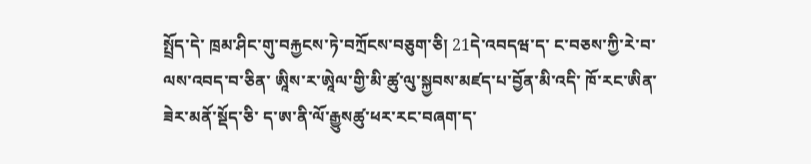སྤྲོད་དེ་ ཁྲམ་ཤིང་གུ་བརྐྱངས་ཏེ་བཀྲོངས་བཅུག་ཅི། 21དེ་འབདཝ་ད་ ང་བཅས་ཀྱི་རེ་བ་ལས་འབད་བ་ཅིན་ ཨཱིས་ར་ཨཱེལ་གྱི་མི་ཚུ་ལུ་སྐྱབས་མཛད་པ་བྱོན་མི་འདི་ ཁོ་རང་ཨིན་ཟེར་མནོ་སྡོད་ཅི་ ད་ཨ་ནི་ལོ་རྒྱུསཚུ་ཕར་རང་བཞག་ད་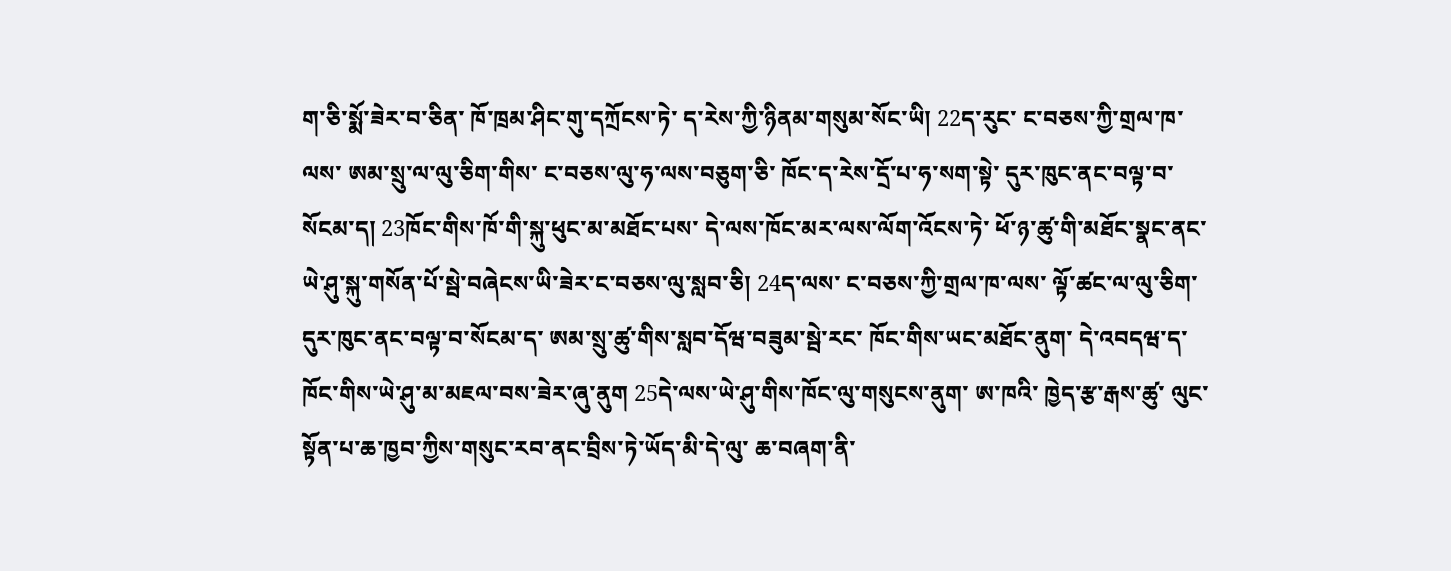ག་ཅི་སྨོ་ཟེར་བ་ཅིན་ ཁོ་ཁྲམ་ཤིང་གུ་དཀྲོངས་ཏེ་ ད་རེས་ཀྱི་ཉིནམ་གསུམ་སོང་ཡི། 22ད་རུང་ ང་བཅས་ཀྱི་གྲལ་ཁ་ལས་ ཨམ་སྲུ་ལ་ལུ་ཅིག་གིས་ ང་བཅས་ལུ་ཧ་ལས་བཅུག་ཅི་ ཁོང་ད་རེས་དྲོ་པ་ཧ་སག་སྟེ་ དུར་ཁུང་ནང་བལྟ་བ་སོངམ་ད། 23ཁོང་གིས་ཁོ་གི་སྐུ་ཕུང་མ་མཐོང་པས་ དེ་ལས་ཁོང་མར་ལས་ལོག་འོངས་ཏེ་ ཕོ་ཉ་ཚུ་གི་མཐོང་སྣང་ནང་ ཡེ་ཤུ་སྐུ་གསོན་པོ་སྦེ་བཞེངས་ཡི་ཟེར་ང་བཅས་ལུ་སླབ་ཅི། 24ད་ལས་ ང་བཅས་ཀྱི་གྲལ་ཁ་ལས་ ལྟོ་ཚང་ལ་ལུ་ཅིག་ དུར་ཁུང་ནང་བལྟ་བ་སོངམ་ད་ ཨམ་སྲུ་ཚུ་གིས་སླབ་དོཝ་བཟུམ་སྦེ་རང་ ཁོང་གིས་ཡང་མཐོང་ནུག་ དེ་འབདཝ་ད་ ཁོང་གིས་ཡེ་ཤུ་མ་མཇལ་བས་ཟེར་ཞུ་ནུག 25དེ་ལས་ཡེ་ཤུ་གིས་ཁོང་ལུ་གསུངས་ནུག་ ཨ་ཁའི་ ཁྱེད་རྩ་རྒས་ཚུ་ ལུང་སྟོན་པ་ཆ་ཁྱབ་ཀྱིས་གསུང་རབ་ནང་བྲིས་ཏེ་ཡོད་མི་དེ་ལུ་ ཆ་བཞག་ནི་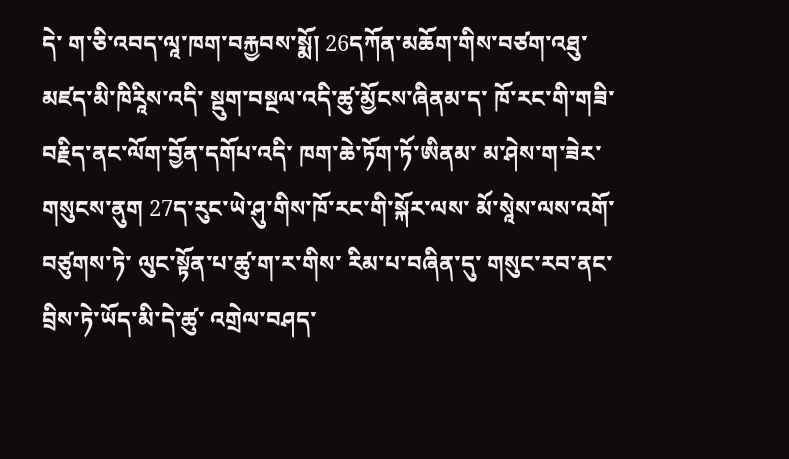དེ་ ག་ཅི་འབད་ལཱ་ཁག་བརྐྱབས་སྨོ། 26དཀོན་མཆོག་གིས་བཙག་འཐུ་མཛད་མི་ཁིརཱིས་འདི་ སྡུག་བསྔལ་འདི་ཚུ་མྱོངས་ཞིནམ་ད་ ཁོ་རང་གི་གཟི་བརྗིད་ནང་ལོག་བྱོན་དགོཔ་འདི་ ཁག་ཆེ་ཏོག་ཏོ་ཨིནམ་ མ་ཤེས་ག་ཟེར་གསུངས་ནུག 27ད་རུང་ཡེ་ཤུ་གིས་ཁོ་རང་གི་སྐོར་ལས་ མོ་སཱེས་ལས་འགོ་བཙུགས་ཏེ་ ལུང་སྟོན་པ་ཚུ་ག་ར་གིས་ རིམ་པ་བཞིན་དུ་ གསུང་རབ་ནང་བྲིས་ཏེ་ཡོད་མི་དེ་ཚུ་ འགྲེལ་བཤད་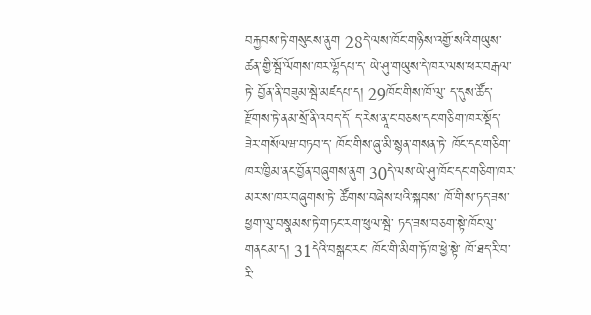བརྐྱབས་ཏེ་གསུངས་ནུག 28དེ་ལས་ཁོང་གཉིས་འགྱོ་སའི་གཡུས་ཚན་གྱི་སྦོ་ལོགས་ཁར་ལྷོདཔ་ད་ ཡེ་ཤུ་གཡུས་དེ་ཁར་ལས་ཕར་བརྒལ་ཏེ་ བྱོན་ནི་བཟུམ་སྦེ་མཛདཔ་ད། 29ཁོང་གིས་ཁོ་ལུ་ ད་དུས་ཚོད་རྫོགས་ཏེ་ནམ་སྲོ་ནི་འབད་དོ་ ད་རེས་ནཱ་ང་བཅས་དང་གཅིག་ཁར་སྡོད་ཟེར་གསོལཝ་བཏབ་ད་ ཁོང་གིས་ཞུ་མི་སྙན་གསན་ཏེ་ ཁོང་དང་གཅིག་ཁར་ཁྱིམ་ནང་བྱོན་བཞུགས་ནུག 30དེ་ལས་ཡེ་ཤུ་ཁོང་དང་གཅིག་ཁར་ མར་ས་ཁར་བཞུགས་ཏེ་ ཚོགས་བཞེས་པའི་སྐབས་ ཁོ་གིས་ཏད་ཟས་ཕྱག་ལུ་བསྣམས་ཏེ་གཏང་རག་ཕུལ་སྦེ་ ཏད་ཟས་བཅག་སྟེ་ཁོང་ལུ་གནངམ་ད། 31དེའི་བསྒང་རང་ ཁོང་གི་མིག་ཏོ་ཁ་ཕྱེ་སྟེ་ ཁོ་ཐད་རི་བ་རི་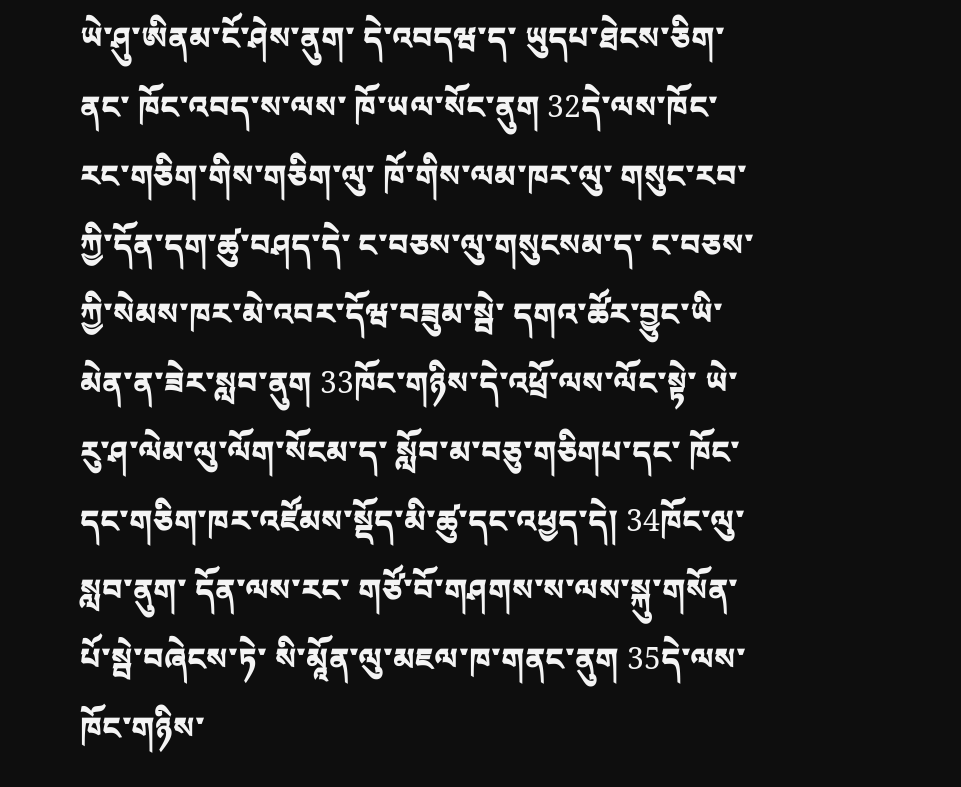ཡེ་ཤུ་ཨིནམ་ངོ་ཤེས་ནུག་ དེ་འབདཝ་ད་ ཡུདཔ་ཐེངས་ཅིག་ནང་ ཁོང་འབད་ས་ལས་ ཁོ་ཡལ་སོང་ནུག 32དེ་ལས་ཁོང་རང་གཅིག་གིས་གཅིག་ལུ་ ཁོ་གིས་ལམ་ཁར་ལུ་ གསུང་རབ་ཀྱི་དོན་དག་ཚུ་བཤད་དེ་ ང་བཅས་ལུ་གསུངསམ་ད་ ང་བཅས་ཀྱི་སེམས་ཁར་མེ་འབར་དོཝ་བཟུམ་སྦེ་ དགའ་ཚོར་བྱུང་ཡི་མེན་ན་ཟེར་སླབ་ནུག 33ཁོང་གཉིས་དེ་འཕྲོ་ལས་ལོང་སྟེ་ ཡེ་རུ་ཤ་ལེམ་ལུ་ལོག་སོངམ་ད་ སློབ་མ་བཅུ་གཅིགཔ་དང་ ཁོང་དང་གཅིག་ཁར་འཛོམས་སྡོད་མི་ཚུ་དང་འཕྱད་དེ། 34ཁོང་ལུ་སླབ་ནུག་ དོན་ལས་རང་ གཙོ་བོ་གཤགས་ས་ལས་སྐུ་གསོན་པོ་སྦེ་བཞེངས་ཏེ་ སི་མཱོན་ལུ་མཇལ་ཁ་གནང་ནུག 35དེ་ལས་ ཁོང་གཉིས་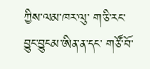ཀྱིས་ལམ་ཁར་ལུ་ ག་ཅི་རང་བྱུང་བྱུངམ་ཨིན་ན་དང་ གཙོ་བོ་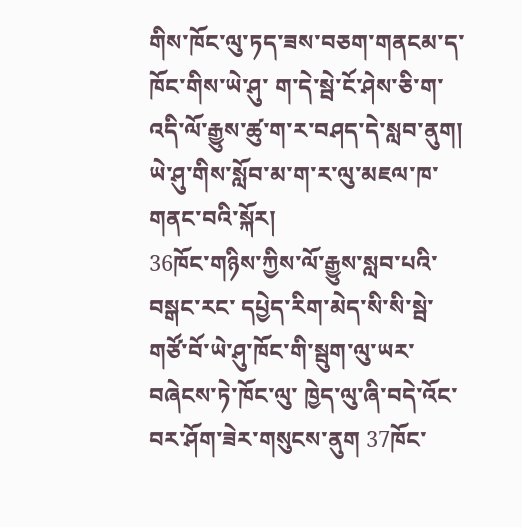གིས་ཁོང་ལུ་ཏད་ཟས་བཅག་གནངམ་ད་ ཁོང་གིས་ཡེ་ཤུ་ ག་དེ་སྦེ་ངོ་ཤེས་ཅི་ག་ འདི་ལོ་རྒྱུས་ཚུ་ག་ར་བཤད་དེ་སླབ་ནུག།
ཡེ་ཤུ་གིས་སློབ་མ་ག་ར་ལུ་མཇལ་ཁ་གནང་བའི་སྐོར།
36ཁོང་གཉིས་ཀྱིས་ལོ་རྒྱུས་སླབ་པའི་བསྒང་རང་ དཔྱེད་རིག་མེད་སི་སི་སྦེ་ གཙོ་བོ་ཡེ་ཤུ་ཁོང་གི་སྦུག་ལུ་ཡར་བཞེངས་ཏེ་ཁོང་ལུ་ ཁྱེད་ལུ་ཞི་བདེ་འོང་བར་ཤོག་ཟེར་གསུངས་ནུག 37ཁོང་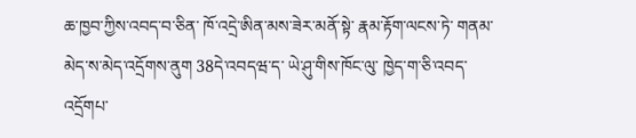ཆ་ཁྱབ་ཀྱིས་འབད་བ་ཅིན་ ཁོ་འདྲེ་ཨིན་མས་ཟེར་མནོ་སྟེ་ རྣམ་རྟོག་ལངས་ཏེ་ གནམ་མེད་ས་མེད་འདྲོགས་ནུག 38དེ་འབདཝ་ད་ ཡེ་ཤུ་གིས་ཁོང་ལུ་ ཁྱེད་ག་ཅི་འབད་འདྲོགཔ་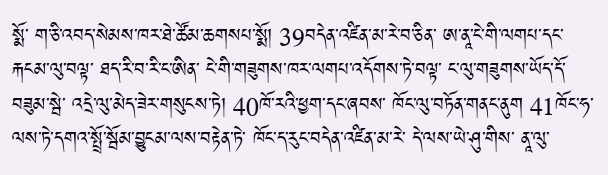སྨོ་ ག་ཅི་འབད་སེམས་ཁར་ཐེ་ཚོམ་ཆགསཔ་སྨོ། 39བདེན་འཛིན་མ་རེ་བ་ཅིན་ ཨ་ནཱ་ངེ་གི་ལགཔ་དང་རྐངམ་ལུ་བལྟ་ ཐད་རི་བ་རི་ང་ཨིན་ ངེ་གི་གཟུགས་ཁར་ལགཔ་འདོགས་ཏེ་བལྟ་ ང་ལུ་གཟུགས་ཡོད་དོ་བཟུམ་སྦེ་ འདྲེ་ལུ་མེད་ཟེར་གསུངས་ཏེ། 40ཁོ་རའི་ཕྱག་དང་ཞབས་ ཁོང་ལུ་བཏོན་གནང་ནུག 41ཁོང་ཧ་ལས་ཏེ་དགའ་སྤྲོ་སྦོམ་བྱུངམ་ལས་བརྟེན་ཏེ་ ཁོང་ད་རུང་བདེན་འཛིན་མ་རེ་ དེ་ལས་ཡེ་ཤུ་གིས་ ནཱ་ལུ་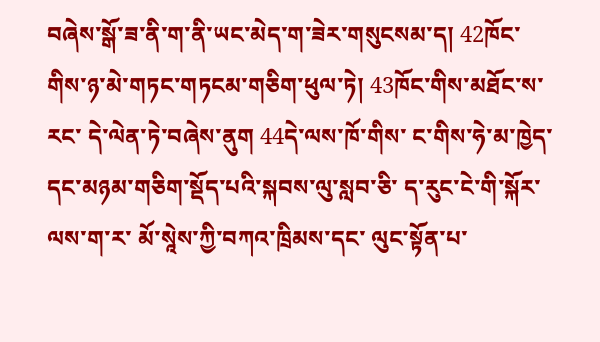བཞེས་སྒོ་ཟ་ནི་ག་ནི་ཡང་མེད་ག་ཟེར་གསུངསམ་ད། 42ཁོང་གིས་ཉ་མེ་གཏང་གཏངམ་གཅིག་ཕུལ་ཏེ། 43ཁོང་གིས་མཐོང་ས་རང་ དེ་ལེན་ཏེ་བཞེས་ནུག 44དེ་ལས་ཁོ་གིས་ ང་གིས་ཧེ་མ་ཁྱེད་དང་མཉམ་གཅིག་སྡོད་པའི་སྐབས་ལུ་སླབ་ཅི་ ད་རུང་ངེ་གི་སྐོར་ལས་ག་ར་ མོ་སཱེས་ཀྱི་བཀའ་ཁྲིམས་དང་ ལུང་སྟོན་པ་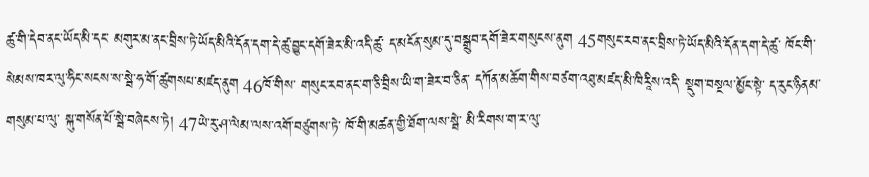ཚུ་གི་དེབ་ནང་ཡོད་མི་དང་ མགུར་མ་ནང་བྲིས་ཏེ་ཡོད་མིའི་དོན་དག་དེ་ཚུ་བྱུང་དགོ་ཟེར་མི་འདི་ཚུ་ ད་མངོན་སུམ་དུ་བསྒྲུབ་དགོ་ཟེར་གསུངས་ནུག 45གསུང་རབ་ནང་བྲིས་ཏེ་ཡོད་མིའི་དོན་དག་དེ་ཚུ་ ཁོང་གི་སེམས་ཁར་ལུ་ཧིང་སངས་ས་སྦེ་ཧ་གོ་ཚུགསཔ་མཛད་ནུག 46ཁོ་གིས་ གསུང་རབ་ནང་ག་ཅི་བྲིས་ཡི་ག་ཟེར་བ་ཅིན་ དཀོན་མཆོག་གིས་བཙག་འཐུ་མཛད་མི་ཁིརཱིས་འདི་ སྡུག་བསྔལ་མྱོང་སྟེ་ ད་རུང་ཉིནམ་གསུམ་པ་ལུ་ སྐུ་གསོན་པོ་སྦེ་བཞེངས་ཏེ། 47ཡེ་རུ་ཤ་ལེམ་ལས་འགོ་བཙུགས་ཏེ་ ཁོ་གི་མཚན་གྱི་ཐོག་ལས་སྦེ་ མི་རིགས་ག་ར་ལུ་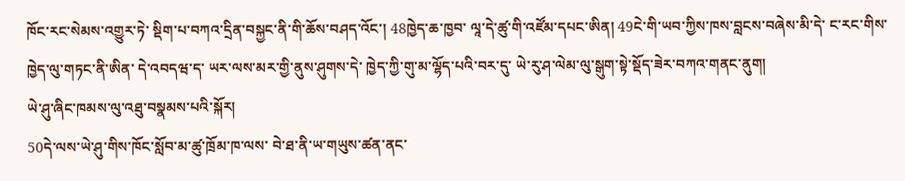ཁོང་རང་སེམས་འགྱུར་ཏེ་ སྡིག་པ་བཀའ་དྲིན་བསྐྱང་ནི་གི་ཆོས་བཤད་འོང་། 48ཁྱེད་ཆ་ཁྱབ་ ལཱ་དེ་ཚུ་གི་འཛོམ་དཔང་ཨིན། 49ངེ་གི་ཡབ་ཀྱིས་ཁས་བླངས་བཞེས་མི་དེ་ ང་རང་གིས་ཁྱེད་ལུ་གཏང་ནི་ཨིན་ དེ་འབདཝ་ད་ ཡར་ལས་མར་གྱི་ནུས་ཤུགས་དེ་ ཁྱེད་ཀྱི་གུ་མ་ལྷོད་པའི་བར་དུ་ ཡེ་རུ་ཤ་ལེམ་ལུ་སྒུག་སྟེ་སྡོད་ཟེར་བཀའ་གནང་ནུག།
ཡེ་ཤུ་ཞིང་ཁམས་ལུ་འཐུ་བསྣམས་པའི་སྐོར།
50དེ་ལས་ཡེ་ཤུ་གིས་ཁོང་སློབ་མ་ཚུ་ཁྲོམ་ཁ་ལས་ བེ་ཐ་ནི་ཡ་གཡུས་ཚན་ནང་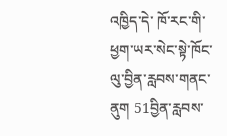འཁྱིད་དེ་ ཁོ་རང་གི་ཕྱག་ཡར་སེང་སྟེ་ཁོང་ལུ་བྱིན་རླབས་གནང་ནུག 51བྱིན་རླབས་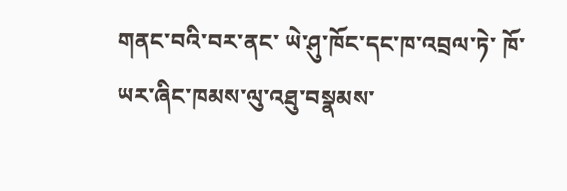གནང་བའི་བར་ནང་ ཡེ་ཤུ་ཁོང་དང་ཁ་འབྲལ་ཏེ་ ཁོ་ཡར་ཞིང་ཁམས་ལུ་འཐུ་བསྣམས་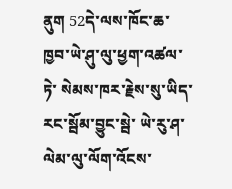ནུག 52དེ་ལས་ཁོང་ཆ་ཁྱབ་ཡེ་ཤུ་ལུ་ཕྱག་འཚལ་ཏེ་ སེམས་ཁར་རྗེས་སུ་ཡིད་རང་སྦོམ་བྱུང་སྦེ་ ཡེ་རུ་ཤ་ལེམ་ལུ་ལོག་འོངས་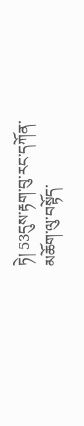ཏེ། 53དུས་རྟག་བུ་རང་དཀོན་མཆོག་ལུ་བསྟོད་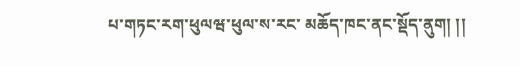པ་གཏང་རག་ཕུལཝ་ཕུལ་ས་རང་ མཆོད་ཁང་ནང་སྡོད་ནུག། །།